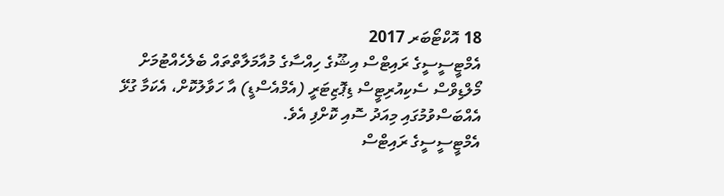18 އޮކްޓޯބަރ 2017
އެމްޓީސީސީގެ ރައިޓްސް އިޝޫގެ ހިއްސާގެ މުއާމަލާތްތައް ބެލެހެއްޓުމަށް މޯލްޑިވްސް ސެކިއުރިޓީސް ޑިޕޮޒިޓަރީ (އެމްއެސްޑީ) އާ ހަވާލުކޮށް، އެކަމާ ގުޅޭ އެއްބަސްވުމުގައި މިއަދު ސޮއި ކޮށްފި އެވެ.
އެމްޓީސީސީގެ ރައިޓްސް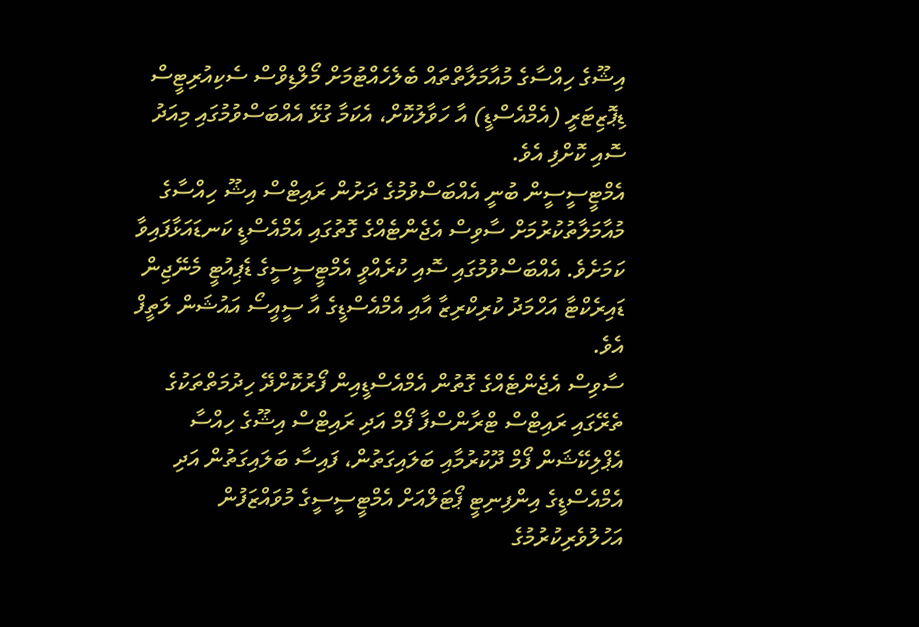އިޝޫގެ ހިއްސާގެ މުއާމަލާތްތައް ބެލެހެއްޓުމަށް މޯލްޑިވްސް ސެކިއުރިޓީސް ޑިޕޮޒިޓަރީ (އެމްއެސްޑީ) އާ ހަވާލުކޮށް، އެކަމާ ގުޅޭ އެއްބަސްވުމުގައި މިއަދު ސޮއި ކޮށްފި އެވެ.
އެމްޓީސީސީން ބުނީ އެއްބަސްވުމުގެ ދަށުން ރައިޓްސް އިޝޫ ހިއްސާގެ މުއާމަލާތުކުރުމަށް ސާވިސް އެޖެންޓެއްގެ ގޮތުގައި އެމްއެސްޑީ ކަނޑައަޅާފައިވާ ކަމަށެވެ. އެއްބަސްވުމުގައި ސޮއި ކުރެއްވީ އެމްޓީސީސީގެ ޑެޕިއުޓީ މެނޭޖިން ޑައިރެކްޓާ އަހްމަދު ކުރިކްރިޒާ އާއި އެމްއެސްޑީގެ އާ ސީއީސޯ އައުޝަން ލަތީފް އެވެ.
ސާވިސް އެޖެންޓެއްގެ ގޮތުން އެމްއެސްޑީއިން ފޯރުކޮށްދޭ ހިދުމަތްތަކުގެ ތެރޭގައި ރައިޓްސް ޓްރާންސްފާ ފޯމް އަދި ރައިޓްސް އިޝޫގެ ހިއްސާ އެޕްލިކޭޝަން ފޯމް ދޫކުރުމާއި ބަލައިގަތުން، ފައިސާ ބަލައިގަތުން އަދި އެމްއެސްޑީގެ އިންފިނިޓީ ޕޯޓަލްއަށް އެމްޓީސީސީގެ މުވައްޒަފުން އަހުލުވެރިކުރުމުގެ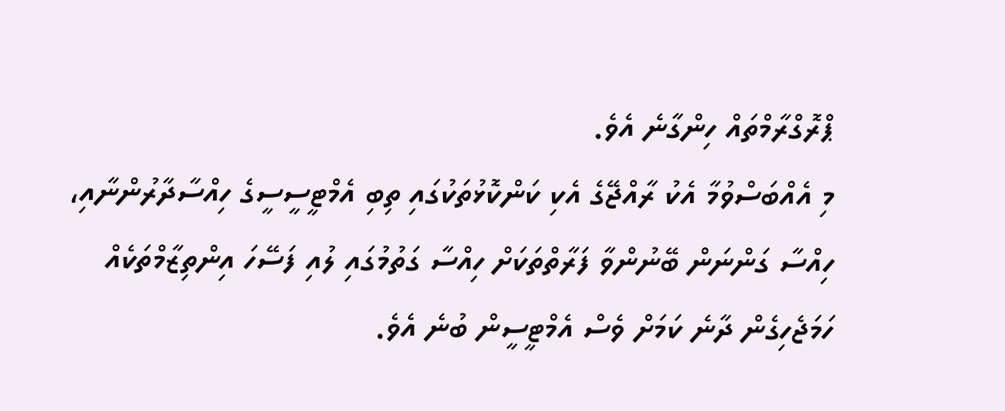ޕްރޮގްރާމްތައް ހިންގާނެ އެވެ.
މި އެއްބަސްވުމާ އެކު ރާއްޖޭގެ އެކި ކަންކޮޅުތަކުގައި ތިބި އެމްޓީސީސީގެ ހިއްސާދާރުންނާއި، ހިއްސާ ގަންނަން ބޭނުންވާ ފަރާތްތަކަށް ހިއްސާ ގަތުމުގައި ލުއި ފަސޭހަ އިންތިޒާމްތަކެއް ހަމަޖެހިގެން ދާނެ ކަމަށް ވެސް އެމްޓީސީން ބުނެ އެވެ.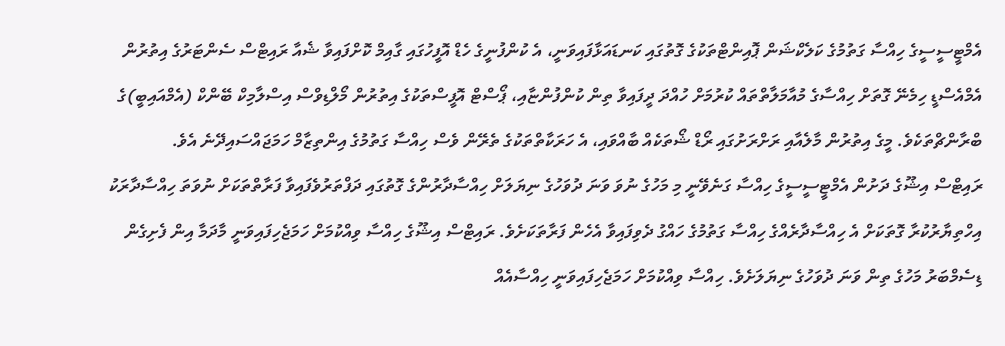އެމްޓީސީސީގެ ހިއްސާ ގަތުމުގެ ކަލެކްޝަން ޕޮއިންޓްތަކުގެ ގޮތުގައި ކަނޑައަޅާފައިވަނީ، އެ ކުންފުނީގެ ހެޑް އޮފީހުގައި ގާއިމް ކޮށްފައިވާ ޝެއާ ރައިޓްސް ސެންޓަރުގެ އިތުރުން އެމްއެސްޑީ ހިމެނޭ ގޮތަށް ހިއްސާގެ މުއާމަލާތްތައް ކުރުމަށް ހުއްދަ ދީފައިވާ ތިން ކުންފުންޏާއި، ޕޯސްޓް އޮފީސްތަކުގެ އިތުރުން މޯލްޑިވްސް އިސްލާމިކް ބޭންކް (އެމްއައިބީ)ގެ ބްރާންޗްތަކެވެ. މީގެ އިތުރުން މާލެއާއި ރަށްރަށުގައި ރޯޑް ޝޯތަކެއް ބާއްވައި، އެ ހަރަކާތްތަކުގެ ތެރޭން ވެސް ހިއްސާ ގަތުމުގެ އިންތިޒާމް ހަމަޖައްސައިދޭނެ އެވެ.
ރައިޓްސް އިޝޫގެ ދަށުން އެމްޓީސީސީގެ ހިއްސާ ގަނެވޭނީ މި މަހުގެ ނުވަ ވަނަ ދުވަހުގެ ނިޔަލަށް ހިއްސާދާރުންގެ ގޮތުގައި ދަފްތަރުވެފައިވާ ފަރާތްތަކަށް ނުވަތަ ހިއްސާދާރަކު އިހްތިޔާރުކުރާ ގޮތަކަށް އެ ހިއްސާދާރެއްގެ ހިއްސާ ގަތުމުގެ ހައްގު ދެވިފައިވާ އެހެން ފަރާތަކަށެވެ. ރައިޓްސް އިޝޫގެ ހިއްސާ ވިއްކުމަށް ހަމަޖެހިފައިވަނީ މާދަމާ އިން ފެށިގެން ޑިސެމްބަރު މަހުގެ ތިން ވަނަ ދުވަހުގެ ނިޔަލަށެވެ. ހިއްސާ ވިއްކުމަށް ހަމަޖެހިފައިވަނީ ހިއްސާއެއް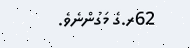62ރ.ގެ މަގުންނެވެ.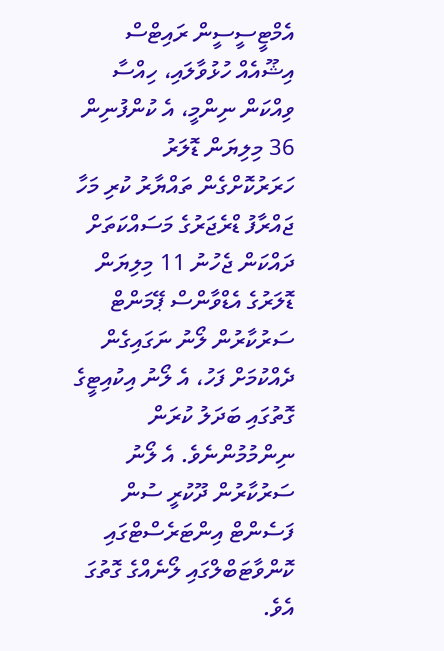އެމްޓީސީސީން ރައިޓްސް އިޝޫއެއް ހުޅުވާލައި، ހިއްސާ ވިއްކަން ނިންމީ، އެ ކުންފުނިން 36 މިލިޔަން ޑޮލަރު ހަރަރުކޮށްގެން ތައްޔާރު ކުރި މަހާ ޖައްރާފު ޑްރެޖަރުގެ މަސައްކަތަށް ދައްކަން ޖެހުނު 11 މިލިޔަން ޑޮލަރުގެ އެޑްވާންސް ޕޭމަންޓް ސަރުކާރުން ލޯނު ނަގައިގެން ދެއްކުމަށް ފަހު، އެ ލޯނު އިކުއިޓީގެ ގޮތުގައި ބަދަލު ކުރަން ނިންމުމުންނެވެ. އެ ލޯނު ސަރުކާރުން ދޫކުރީ ސުން ފަސެންޓް އިންޓަރެސްޓްގައި ކޮންވާޓަބްލްގައި ލޯނެއްގެ ގޮތުގަ އެވެ.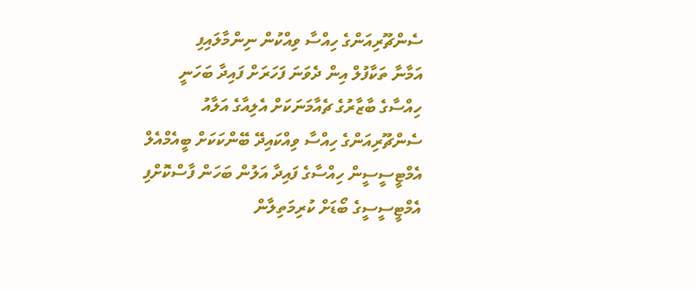ސެންޗޫރިއަންގެ ހިއްސާ ވިއްކުން ނިންމާލައިފި
އަމާނާ ތަކާފުލް އިން ދެވަނަ ފަހަރަށް ފައިދާ ބަހަނީ
ހިއްސާގެ ބާޒާރުގެ ޗެއާމަނަކަށް އެލިއާގެ އަލާއު
ސެންޗޫރިއަންގެ ހިއްސާ ވިއްކައިދޭ ބޭންކަކަށް ބީއެމްއެލް
އެމްޓީސީސީން ހިއްސާގެ ފައިދާ އަލުން ބަހަން ފާސްކޮށްފި
އެމްޓީސީސީގެ ބޯޑަށް ކުރިމަތިލާން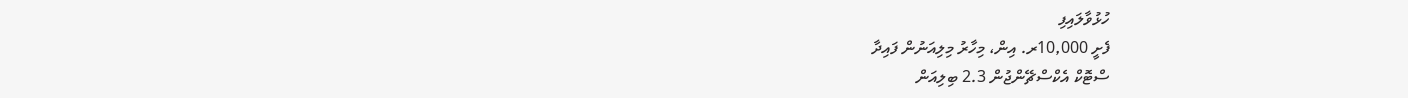ހުޅުވާލައިފި
ފެށީ 10,000ރ. އިން، މިހާރު މިލިއަނުން ފައިދާ
ސްޓޮކް އެކްސްޗޭންޖުން 2.3 ބިލިއަން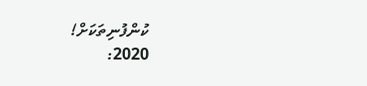ކުންފުނިތަކަށް!
2020: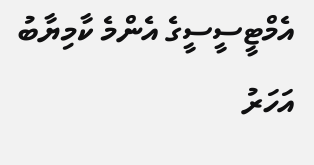އެމްޓީސީސީގެ އެންމެ ކާމިޔާބު އަހަރު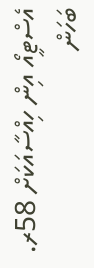އެސްޓީއޯ އިން ހިއްސާއަކަށް 58ރ. ބަހަން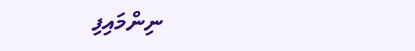ނިންމައިފި